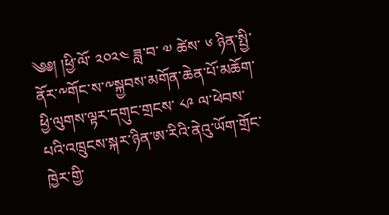༄༅། །ཕྱི་ལོ་ ༢༠༢༤ ཟླ་བ་ ༧ ཚེས་ ༦ ཉིན་སྤྱི་ནོར་༸གོང་ས་༸སྐྱབས་མགོན་ཆེན་པོ་མཆོག་ཕྱི་ལུགས་ལྟར་དགུང་གྲངས་ ༨༩ ལ་ཕེབས་པའི་འཁྲུངས་སྐར་ཉིན་ཨ་རིའི་ནེའུ་ཡོག་གྲོང་ཁྱེར་གྱི་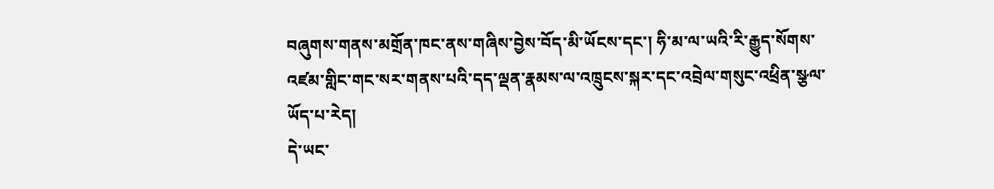བཞུགས་གནས་མགྲོན་ཁང་ནས་གཞིས་བྱེས་བོད་མི་ཡོངས་དང་། ཧི་མ་ལ་ཡའི་རི་རྒྱུད་སོགས་འཛམ་གླིང་གང་སར་གནས་པའི་དད་ལྡན་རྣམས་ལ་འཁྲུངས་སྐར་དང་འབྲེལ་གསུང་འཕྲིན་སྩལ་ཡོད་པ་རེད།
དེ་ཡང་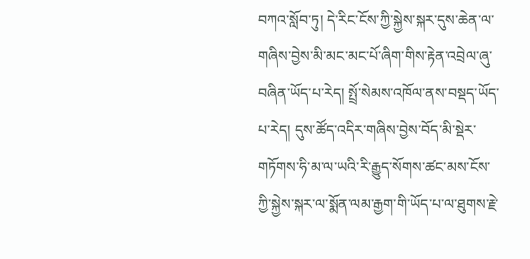བཀའ་སློབ་ཏུ། དེ་རིང་ངོས་ཀྱི་སྐྱེས་སྐར་དུས་ཆེན་ལ་གཞིས་བྱེས་མི་མང་མང་པོ་ཞིག་གིས་རྟེན་འབྲེལ་ཞུ་བཞིན་ཡོད་པ་རེད། སྤྲོ་སེམས་འཁོལ་ནས་བསྡད་ཡོད་པ་རེད། དུས་ཚོད་འདིར་གཞིས་བྱེས་བོད་མི་སྡེར་གཏོགས་ཧི་མ་ལ་ཡའི་རི་རྒྱུད་སོགས་ཚང་མས་ངོས་ཀྱི་སྐྱེས་སྐར་ལ་སྨོན་ལམ་རྒྱག་གི་ཡོད་པ་ལ་ཐུགས་རྗེ་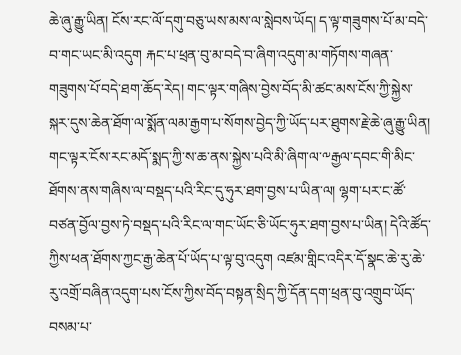ཆེ་ཞུ་རྒྱུ་ཡིན། ངོས་རང་ལོ་དགུ་བཅུ་ཡས་མས་ལ་སླེབས་ཡོད། ད་ལྟ་གཟུགས་པོ་མ་བདེ་བ་གང་ཡང་མི་འདུག རྐང་པ་ཕྲན་བུ་མ་བདེ་བ་ཞིག་འདུག་མ་གཏོགས་གཞན་གཟུགས་པོ་བདེ་ཐག་ཆོད་རེད། གང་ལྟར་གཞིས་བྱེས་བོད་མི་ཚང་མས་ངོས་ཀྱི་སྐྱེས་སྐར་དུས་ཆེན་ཐོག་ལ་སྨོན་ལམ་རྒྱག་པ་སོགས་བྱེད་ཀྱི་ཡོད་པར་ཐུགས་རྗེ་ཆེ་ཞུ་རྒྱུ་ཡིན། གང་ལྟར་ངོས་རང་མདོ་སྨད་ཀྱི་ས་ཆ་ནས་སྐྱེས་པའི་མི་ཞིག་ལ་༸རྒྱལ་དབང་གི་མིང་ཐོགས་ནས་གཞིས་ལ་བསྡད་པའི་རིང་དུ་ཧུར་ཐག་བྱས་པ་ཡིན་ལ། ལྷག་པར་ང་ཚོ་བཙན་བྱོལ་བྱས་ཏེ་བསྡད་པའི་རིང་ལ་གང་ཡོང་ཅི་ཡོང་ཧུར་ཐག་བྱས་པ་ཡིན། དེའི་ཚོད་ཀྱིས་ཕན་ཐོགས་ཀྱང་རྒྱ་ཆེན་པོ་ཡོད་པ་ལྟ་བུ་འདུག འཛམ་གླིང་འདིར་དོ་སྣང་ཆེ་རུ་ཆེ་རུ་འགྲོ་བཞིན་འདུག་པས་ངོས་ཀྱིས་བོད་བསྟན་སྲིད་ཀྱི་དོན་དག་ཕྲན་བུ་འགྲུབ་ཡོད་བསམ་པ་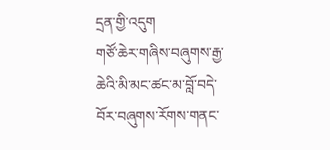དྲན་གྱི་འདུག
གཙོ་ཆེར་གཞིས་བཞུགས་རྒྱ་ཆེའི་མི་མང་ཚང་མ་བློ་བདེ་བོར་བཞུགས་རོགས་གནང་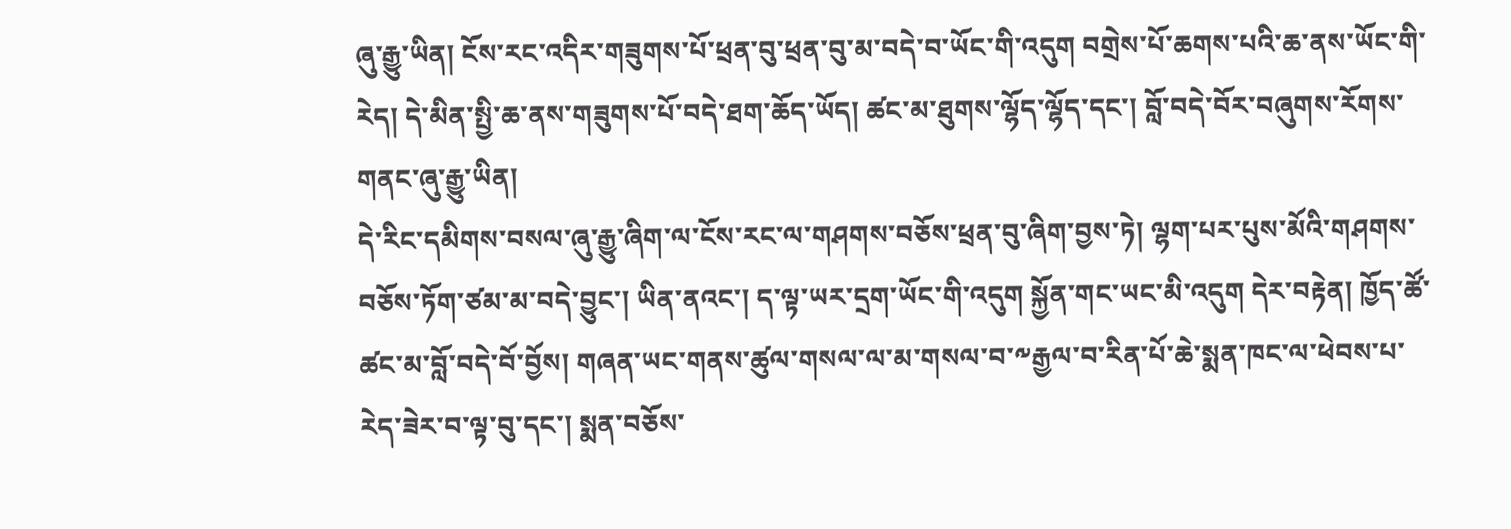ཞུ་རྒྱུ་ཡིན། ངོས་རང་འདིར་གཟུགས་པོ་ཕྲན་བུ་ཕྲན་བུ་མ་བདེ་བ་ཡོང་གི་འདུག བགྲེས་པོ་ཆགས་པའི་ཆ་ནས་ཡོང་གི་རེད། དེ་མིན་སྤྱི་ཆ་ནས་གཟུགས་པོ་བདེ་ཐག་ཆོད་ཡོད། ཚང་མ་ཐུགས་ལྷོད་ལྷོད་དང་། བློ་བདེ་བོར་བཞུགས་རོགས་གནང་ཞུ་རྒྱུ་ཡིན།
དེ་རིང་དམིགས་བསལ་ཞུ་རྒྱུ་ཞིག་ལ་ངོས་རང་ལ་གཤགས་བཅོས་ཕྲན་བུ་ཞིག་བྱས་ཏེ། ལྷག་པར་པུས་མོའི་གཤགས་བཅོས་ཏོག་ཙམ་མ་བདེ་བྱུང་། ཡིན་ནའང་། ད་ལྟ་ཡར་དྲག་ཡོང་གི་འདུག སྐྱོན་གང་ཡང་མི་འདུག དེར་བརྟེན། ཁྱོད་ཚོ་ཚང་མ་བློ་བདེ་བོ་བྱོས། གཞན་ཡང་གནས་ཚུལ་གསལ་ལ་མ་གསལ་བ་༸རྒྱལ་བ་རིན་པོ་ཆེ་སྨན་ཁང་ལ་ཕེབས་པ་རེད་ཟེར་བ་ལྟ་བུ་དང་། སྨན་བཅོས་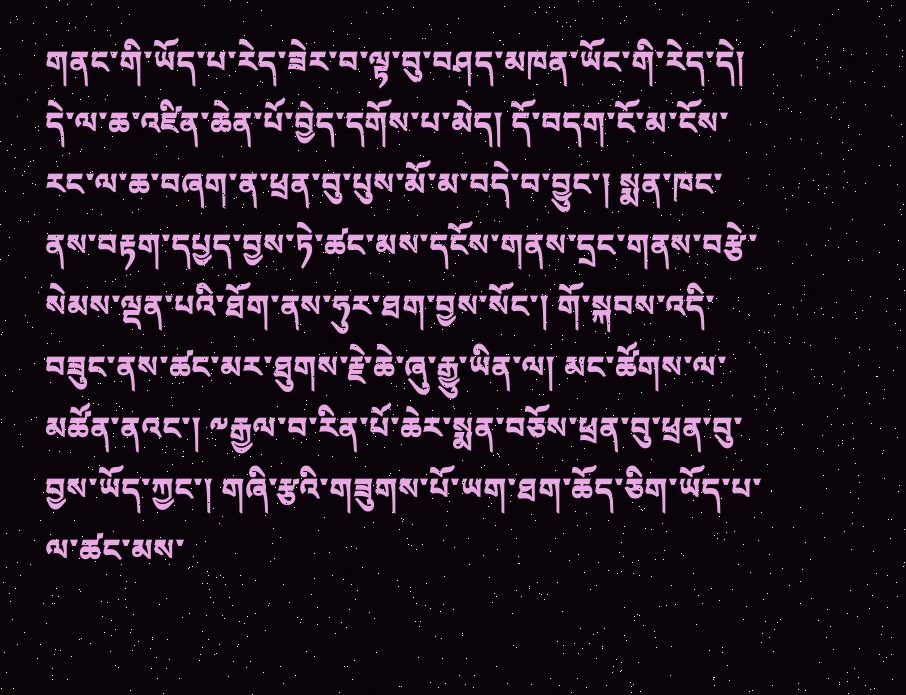གནང་གི་ཡོད་པ་རེད་ཟེར་བ་ལྟ་བུ་བཤད་མཁན་ཡོང་གི་རེད་དེ། དེ་ལ་ཆ་འཛིན་ཆེན་པོ་བྱེད་དགོས་པ་མེད། དོ་བདག་ངོ་མ་ངོས་རང་ལ་ཆ་བཞག་ན་ཕྲན་བུ་པུས་མོ་མ་བདེ་བ་བྱུང་། སྨན་ཁང་ནས་བརྟག་དཔྱད་བྱས་ཏེ་ཚང་མས་དངོས་གནས་དྲང་གནས་བརྩེ་སེམས་ལྡན་པའི་ཐོག་ནས་ཧུར་ཐག་བྱས་སོང་། གོ་སྐབས་འདི་བཟུང་ནས་ཚང་མར་ཐུགས་རྗེ་ཆེ་ཞུ་རྒྱུ་ཡིན་ལ། མང་ཚོགས་ལ་མཚོན་ནའང་། ༸རྒྱལ་བ་རིན་པོ་ཆེར་སྨན་བཅོས་ཕྲན་བུ་ཕྲན་བུ་བྱས་ཡོད་ཀྱང་། གཞི་རྩའི་གཟུགས་པོ་ཡག་ཐག་ཆོད་ཅིག་ཡོད་པ་ལ་ཚང་མས་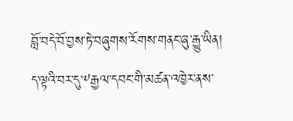བློ་བདེ་བོ་བྱས་ཏེ་བཞུགས་རོགས་གནང་ཞུ་རྒྱུ་ཡིན།
ད་ལྟའི་བར་དུ་༸རྒྱལ་དབང་གི་མཚན་འཁྱེར་ནས་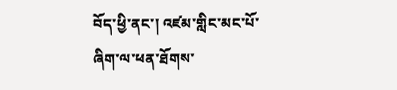བོད་ཕྱི་ནང་། འཛམ་གླིང་མང་པོ་ཞིག་ལ་ཕན་ཐོགས་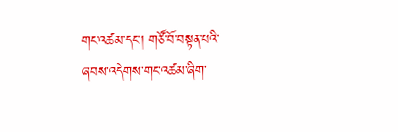གང་འཚམ་དང་། གཙོ་བོ་བསྟན་པའི་ཞབས་འདེགས་གང་འཚམ་ཞིག་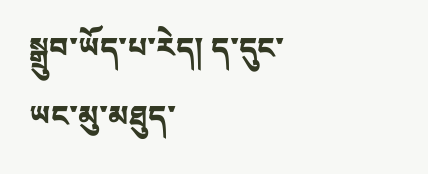སྒྲུབ་ཡོད་པ་རེད། ད་དུང་ཡང་མུ་མཐུད་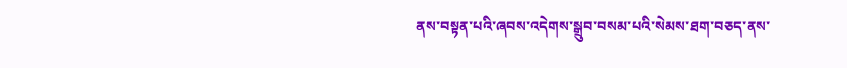ནས་བསྟན་པའི་ཞབས་འདེགས་སྒྲུབ་བསམ་པའི་སེམས་ཐག་བཅད་ནས་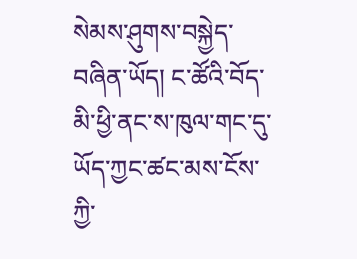སེམས་ཤུགས་བསྐྱེད་བཞིན་ཡོད། ང་ཚོའི་བོད་མི་ཕྱི་ནང་ས་ཁུལ་གང་དུ་ཡོད་ཀྱང་ཚང་མས་ངོས་ཀྱི་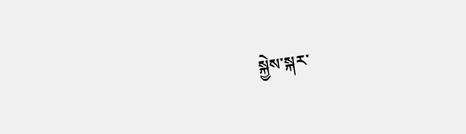སྐྱེས་སྐར་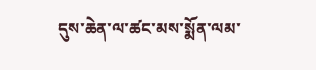དུས་ཆེན་ལ་ཚང་མས་སྨོན་ལམ་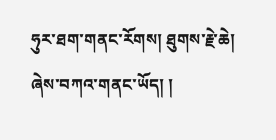ཧུར་ཐག་གནང་རོགས། ཐུགས་རྗེ་ཆེ། ཞེས་བཀའ་གནང་ཡོད། །